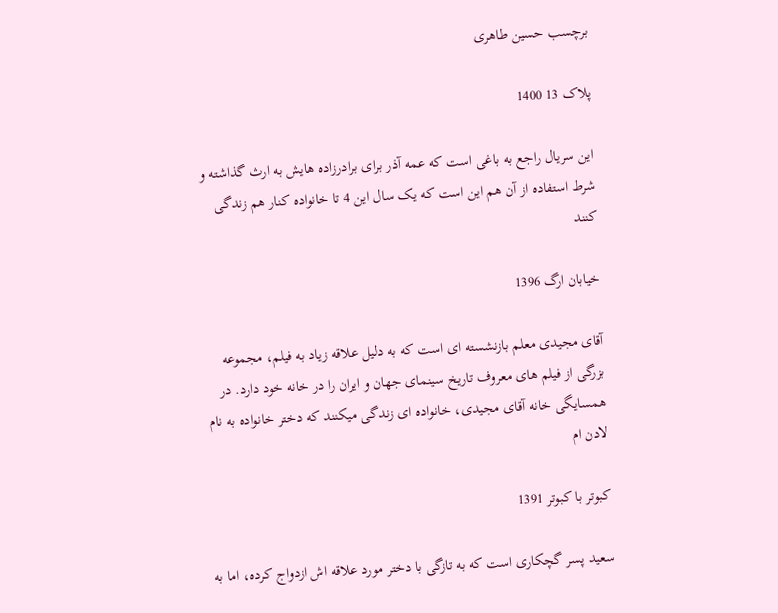برچسب حسین طاهری

پلاک 13 1400

این سریال راجع به باغی است که عمه آذر برای برادرزاده هایش به ارث گذاشته و شرط استفاده از آن هم این است که یک سال این 4 تا خانواده کنار هم زندگی کنند

خیابان ارگ 1396

آقای مجیدی معلم بازنشسته ای است که به دلیل علاقه زیاد به فیلم، مجموعه بزرگی از فیلم های معروف تاریخ سینمای جهان و ایران را در خانه خود دارد. در همسایگی خانه آقای مجیدی، خانواده ای زندگی میکنند که دختر خانواده به نام لادن ام

کبوتر با کبوتر 1391

سعید پسر گچکاری است که به تازگی با دختر مورد علاقه اش ازدواج کرده، اما به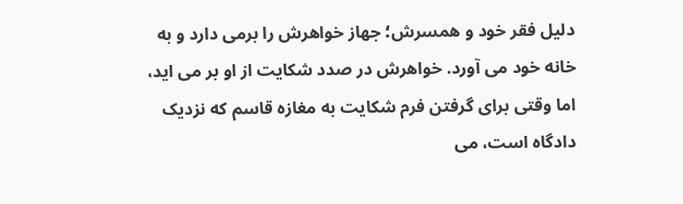دلیل فقر خود و همسرش؛ جهاز خواهرش را برمی دارد و به خانه خود می آورد. خواهرش در صدد شکایت از او بر می اید، اما وقتی برای گرفتن فرم شکایت به مغازه قاسم که نزدیک دادگاه است، می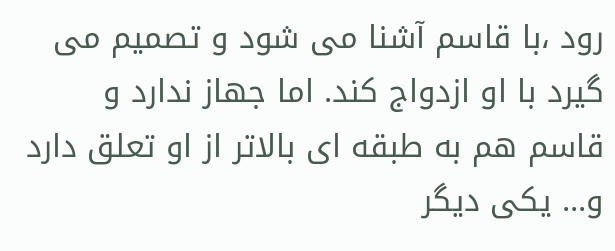رود ،با قاسم آشنا می شود و تصمیم می گیرد با او ازدواج کند. اما جهاز ندارد و قاسم هم به طبقه ای بالاتر از او تعلق دارد و... یکی دیگر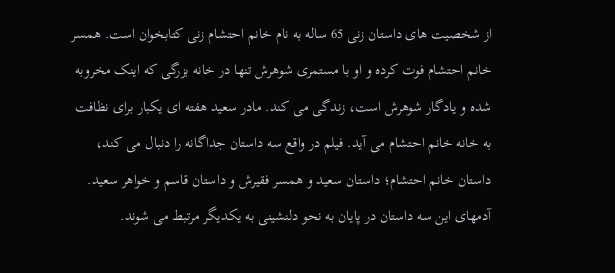از شخصیت های داستان زنی 65 ساله به نام خانم احتشام زنی کتابخوان است. همسر خانم احتشام فوت کرده و او با مستمری شوهرش تنها در خانه بزرگی که اینک مخروبه شده و یادگار شوهرش است، زندگی می کند. مادر سعید هفته ای یکبار برای نظافت به خانه خانم احتشام می آید. فیلم در واقع سه داستان جداگانه را دنبال می کند، داستان خانم احتشام؛ داستان سعید و همسر فقیرش و داستان قاسم و خواهر سعید. آدمهای این سه داستان در پایان به نحو دلنشینی به یکدیگر مرتبط می شوند.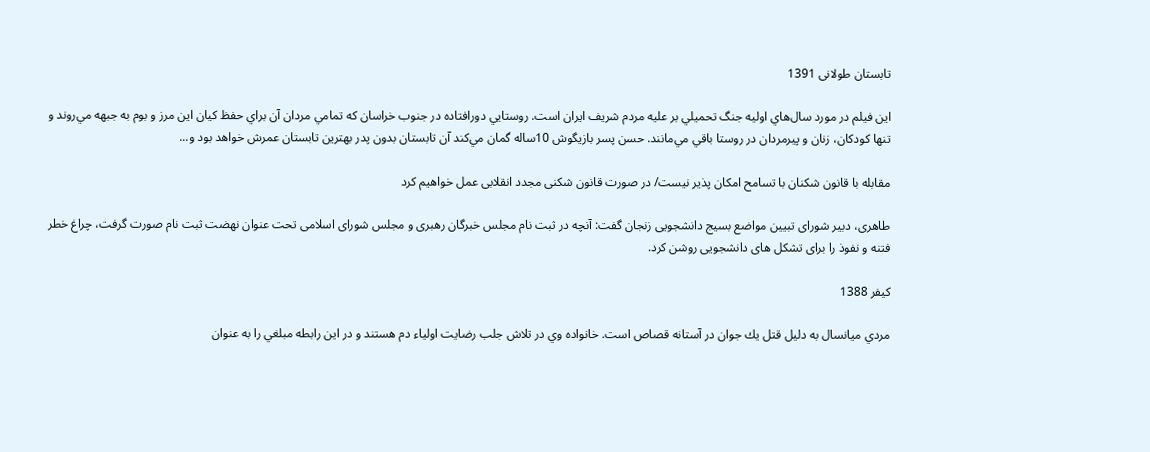تابستان طولانی 1391

اين فيلم در مورد سال‌هاي اوليه جنگ تحميلي بر عليه مردم شريف ايران است. روستايي دورافتاده در جنوب خراسان که تمامي مردان آن براي حفظ کيان اين مرز و بوم به جبهه مي‌روند و تنها کودکان، زنان و پيرمردان در روستا باقي مي‌مانند. حسن پسر بازيگوش 10ساله گمان مي‌کند آن تابستان بدون پدر بهترين تابستان عمرش خواهد بود و...

مقابله با قانون شکنان با تسامح امکان پذیر نیست/ در صورت قانون شکنی مجدد انقلابی عمل خواهیم کرد

طاهری، دبیر شورای تبیین مواضع بسیج دانشجویی زنجان گفت: آنچه در ثبت نام مجلس خبرگان رهبری و مجلس شورای اسلامی تحت عنوان نهضت ثبت نام صورت گرفت، چراغ خطر فتنه و نفوذ را برای تشکل های دانشجویی روشن کرد.

کیفر 1388

مردي ميانسال به دليل قتل يك جوان در آستانه قصاص است. خانواده وي در تلاش جلب رضايت اولياء دم هستند و در اين رابطه مبلغي را به عنوان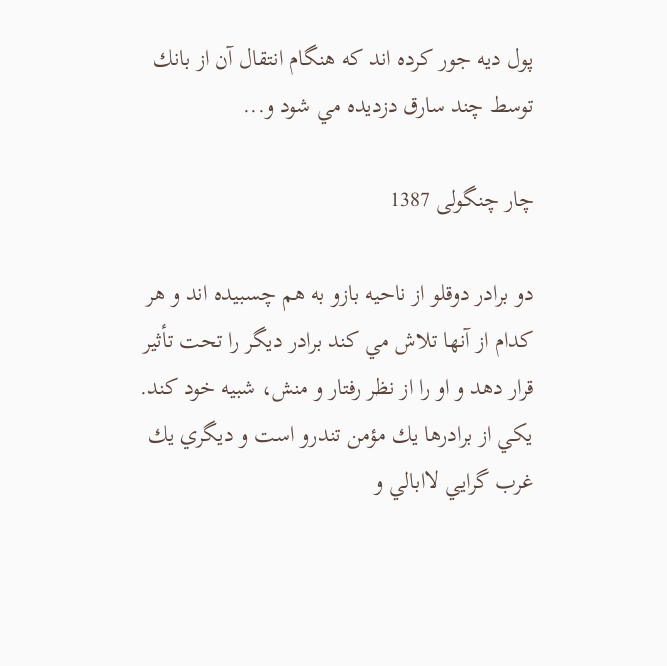پول ديه جور كرده اند كه هنگام انتقال آن از بانك توسط چند سارق دزديده مي شود و...

چار چنگولی 1387

دو برادر دوقلو از ناحيه بازو به هم چسبيده اند و هر كدام از آنها تلاش مي كند برادر ديگر را تحت تأثير قرار دهد و او را از نظر رفتار و منش، شبيه خود كند. يكي از برادرها يك مؤمن تندرو است و ديگري يك غرب گرايي لاابالي و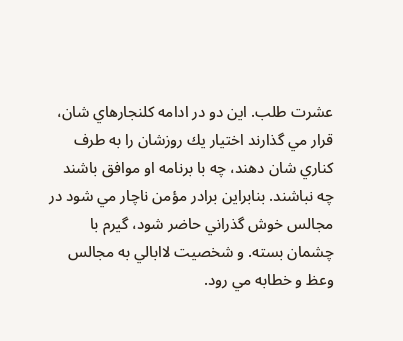عشرت طلب. اين دو در ادامه كلنجارهاي شان، قرار مي گذارند اختيار يك روزشان را به طرف كناري شان دهند، چه با برنامه او موافق باشند چه نباشند. بنابراين برادر مؤمن ناچار مي شود در مجالس خوش گذراني حاضر شود، گيرم با چشمان بسته. و شخصيت لاابالي به مجالس وعظ و خطابه مي رود.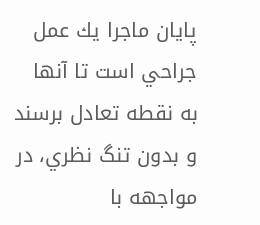پايان ماجرا يك عمل جراحي است تا آنها به نقطه تعادل برسند و بدون تنگ نظري، در مواجهه با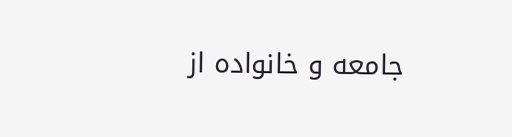جامعه و خانواده از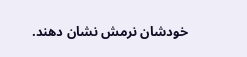خودشان نرمش نشان دهند.